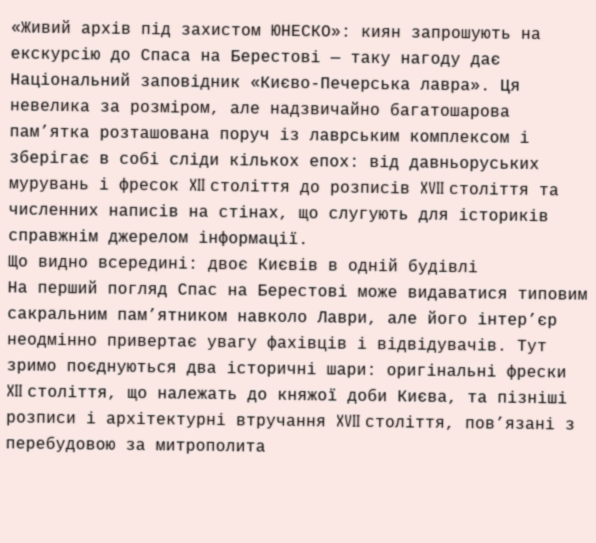«Живий архів під захистом ЮНЕСКО»: киян запрошують на екскурсію до Спаса на Берестові — таку нагоду дає Національний заповідник «Києво-Печерська лавра». Ця невелика за розміром, але надзвичайно багатошарова пам’ятка розташована поруч із лаврським комплексом і зберігає в собі сліди кількох епох: від давньоруських мурувань і фресок XII століття до розписів XVII століття та численних написів на стінах, що слугують для істориків справжнім джерелом інформації.
Що видно всередині: двоє Києвів в одній будівлі
На перший погляд Спас на Берестові може видаватися типовим сакральним пам’ятником навколо Лаври, але його інтер’єр неодмінно привертає увагу фахівців і відвідувачів. Тут зримо поєднуються два історичні шари: оригінальні фрески XII століття, що належать до княжої доби Києва, та пізніші розписи і архітектурні втручання XVII століття, пов’язані з перебудовою за митрополита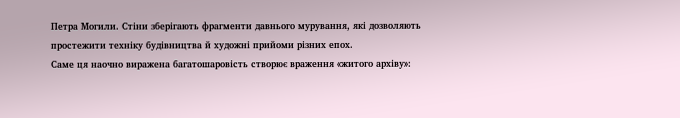Петра Могили. Стіни зберігають фрагменти давнього мурування, які дозволяють простежити техніку будівництва й художні прийоми різних епох.
Саме ця наочно виражена багатошаровість створює враження «житого архіву»: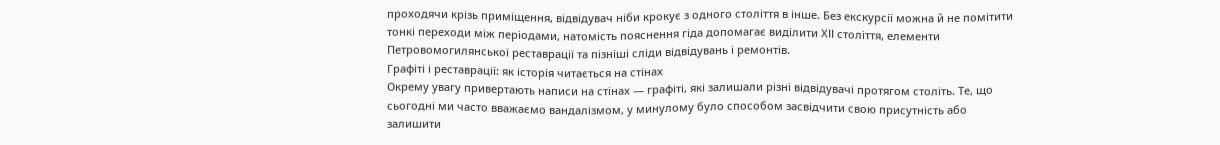проходячи крізь приміщення, відвідувач ніби крокує з одного століття в інше. Без екскурсії можна й не помітити тонкі переходи між періодами, натомість пояснення гіда допомагає виділити ХІІ століття, елементи Петровомогилянської реставрації та пізніші сліди відвідувань і ремонтів.
Графіті і реставрації: як історія читається на стінах
Окрему увагу привертають написи на стінах — графіті, які залишали різні відвідувачі протягом століть. Те, що сьогодні ми часто вважаємо вандалізмом, у минулому було способом засвідчити свою присутність або залишити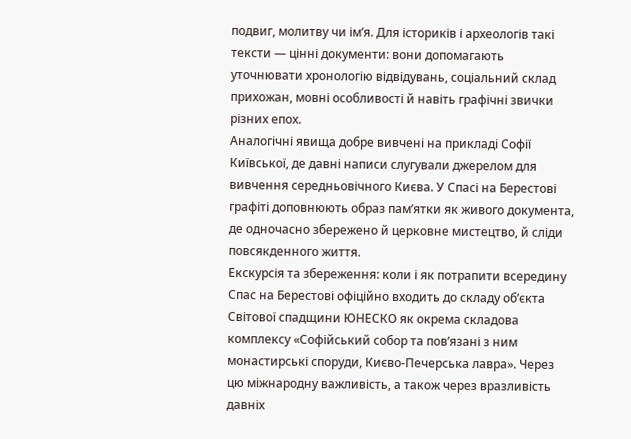подвиг, молитву чи ім’я. Для істориків і археологів такі тексти — цінні документи: вони допомагають уточнювати хронологію відвідувань, соціальний склад прихожан, мовні особливості й навіть графічні звички різних епох.
Аналогічні явища добре вивчені на прикладі Софії Київської, де давні написи слугували джерелом для вивчення середньовічного Києва. У Спасі на Берестові графіті доповнюють образ пам’ятки як живого документа, де одночасно збережено й церковне мистецтво, й сліди повсякденного життя.
Екскурсія та збереження: коли і як потрапити всередину
Спас на Берестові офіційно входить до складу об’єкта Світової спадщини ЮНЕСКО як окрема складова комплексу «Софійський собор та пов’язані з ним монастирські споруди, Києво-Печерська лавра». Через цю міжнародну важливість, а також через вразливість давніх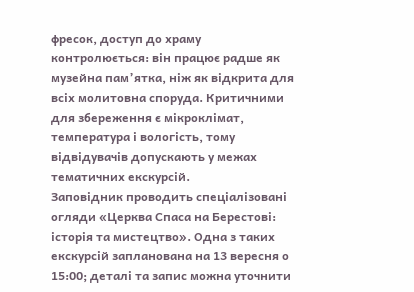фресок, доступ до храму контролюється: він працює радше як музейна пам’ятка, ніж як відкрита для всіх молитовна споруда. Критичними для збереження є мікроклімат, температура і вологість, тому відвідувачів допускають у межах тематичних екскурсій.
Заповідник проводить спеціалізовані огляди «Церква Спаса на Берестові: історія та мистецтво». Одна з таких екскурсій запланована на 13 вересня о 15:00; деталі та запис можна уточнити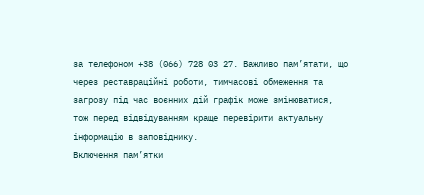за телефоном +38 (066) 728 03 27. Важливо пам’ятати, що через реставраційні роботи, тимчасові обмеження та загрозу під час воєнних дій графік може змінюватися, тож перед відвідуванням краще перевірити актуальну інформацію в заповіднику.
Включення пам’ятки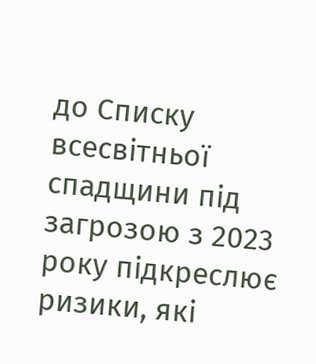до Списку всесвітньої спадщини під загрозою з 2023 року підкреслює ризики, які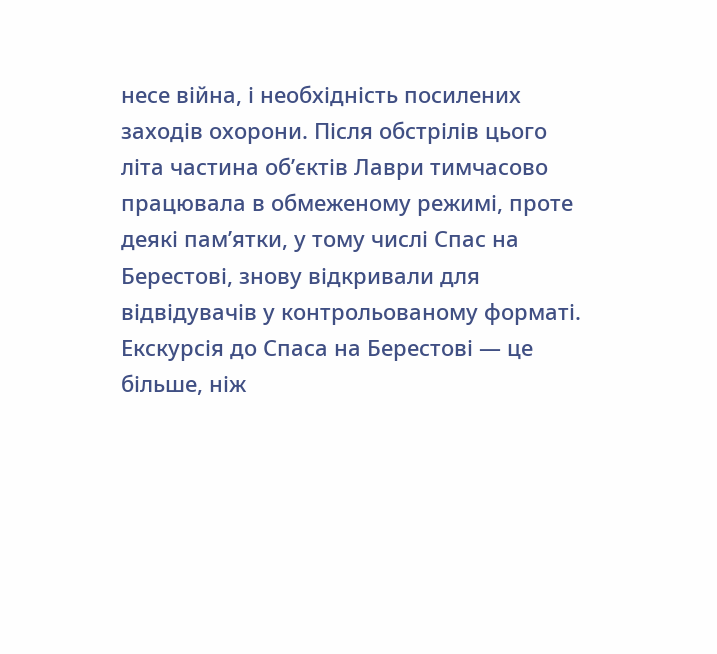несе війна, і необхідність посилених заходів охорони. Після обстрілів цього літа частина об’єктів Лаври тимчасово працювала в обмеженому режимі, проте деякі пам’ятки, у тому числі Спас на Берестові, знову відкривали для відвідувачів у контрольованому форматі.
Екскурсія до Спаса на Берестові — це більше, ніж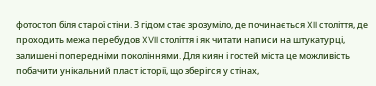фотостоп біля старої стіни. З гідом стає зрозуміло, де починається XII століття, де проходить межа перебудов XVII століття і як читати написи на штукатурці, залишені попередніми поколіннями. Для киян і гостей міста це можливість побачити унікальний пласт історії, що зберігся у стінах,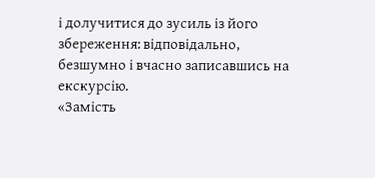і долучитися до зусиль із його збереження: відповідально, безшумно і вчасно записавшись на екскурсію.
«Замість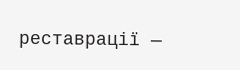реставрації —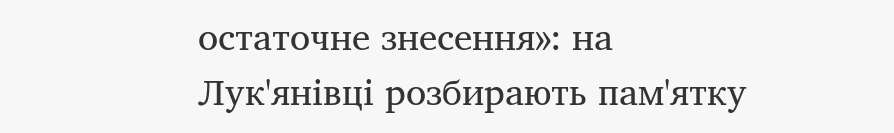остаточне знесення»: на Лук'янівці розбирають пам'ятку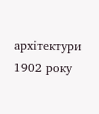архітектури 1902 року